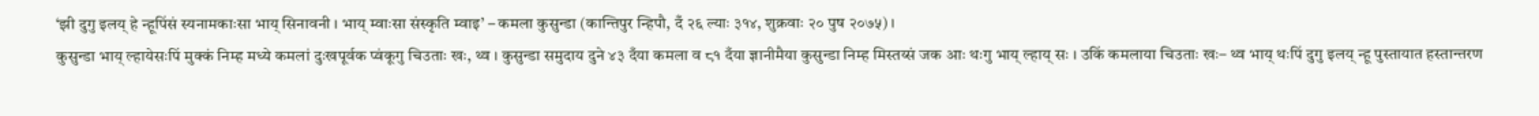‘झी दुगु इलय् हे न्हूपिंसं स्यनामकाःसा भाय् सिनावनी । भाय् म्वाःसा संस्कृति म्वाइ’ – कमला कुसुन्डा (कान्तिपुर न्हिपौ, दँ २६ ल्याः ३१४, शुक्रवाः २० पुष २०७५) ।
कुसुन्डा भाय् ल्हायेसःपिं मुक्कं निम्ह मध्ये कमलां दुःखपूर्वक प्वंकूगु चिउताः खः, थ्व । कुसुन्डा समुदाय दुने ४३ दँया कमला व ८१ दँया ज्ञानीमैया कुसुन्डा निम्ह मिस्तय्सं जक आः थःगु भाय् ल्हाय् सः । उकिं कमलाया चिउताः खः– थ्व भाय् थःपिं दुगु इलय् न्हू पुस्तायात हस्तान्तरण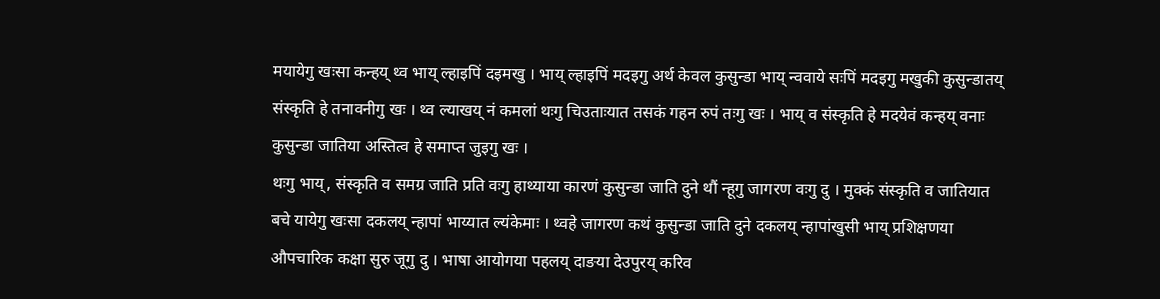मयायेगु खःसा कन्हय् थ्व भाय् ल्हाइपिं दइमखु । भाय् ल्हाइपिं मदइगु अर्थ केवल कुसुन्डा भाय् न्ववाये सःपिं मदइगु मखुकी कुसुन्डातय् संस्कृति हे तनावनीगु खः । थ्व ल्याखय् नं कमलां थःगु चिउताःयात तसकं गहन रुपं तःगु खः । भाय् व संस्कृति हे मदयेवं कन्हय् वनाः कुसुन्डा जातिया अस्तित्व हे समाप्त जुइगु खः ।
थःगु भाय्, संस्कृति व समग्र जाति प्रति वःगु हाथ्याया कारणं कुसुन्डा जाति दुने थौं न्हूगु जागरण वःगु दु । मुक्कं संस्कृति व जातियात बचे यायेगु खःसा दकलय् न्हापां भाय्यात ल्यंकेमाः । थ्वहे जागरण कथं कुसुन्डा जाति दुने दकलय् न्हापांखुसी भाय् प्रशिक्षणया औपचारिक कक्षा सुरु जूगु दु । भाषा आयोगया पहलय् दाङया देउपुरय् करिव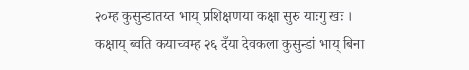२०म्ह कुसुन्डातय्त भाय् प्रशिक्षणया कक्षा सुरु याःगु खः ।
कक्षाय् ब्वति कयाच्वम्ह २६ दँया देवकला कुसुन्डां भाय् बिना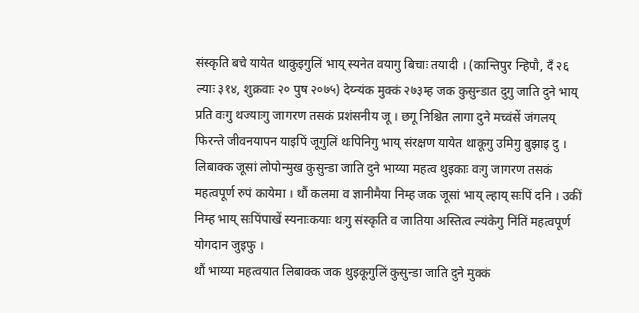संस्कृति बचे यायेत थाकुइगुलिं भाय् स्यनेत वयागु बिचाः तयादी । (कान्तिपुर न्हिपौ, दँ २६ ल्याः ३१४, शुक्रवाः २० पुष २०७५) देय्न्यंक मुक्कं २७३म्ह जक कुसुन्डात दुगु जाति दुने भाय् प्रति वःगु थज्याःगु जागरण तसकं प्रशंसनीय जू । छगू निश्चित लागा दुने मच्वंसें जंगलय् फिरन्ते जीवनयापन याइपिं जूगुलिं थःपिनिगु भाय् संरक्षण यायेत थाकूगु उमिगु बुझाइ दु । लिबाक्क जूसां लोपोन्मुख कुसुन्डा जाति दुने भाय्या महत्व थुइकाः वःगु जागरण तसकं महत्वपूर्ण रुपं कायेमा । थौं कलमा व ज्ञानीमैया निम्ह जक जूसां भाय् ल्हाय् सःपिं दनि । उकीं निम्ह भाय् सःपिंपाखें स्यनाःकयाः थःगु संस्कृति व जातिया अस्तित्व ल्यंकेगु निंतिं महत्वपूर्ण योगदान जुइफु ।
थौं भाय्या महत्वयात लिबाक्क जक थुइकूगुलिं कुसुन्डा जाति दुने मुक्कं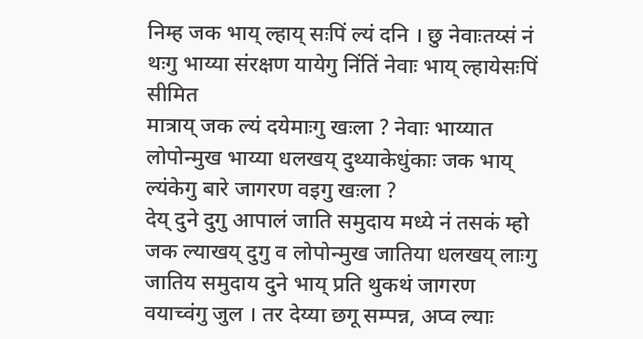निम्ह जक भाय् ल्हाय् सःपिं ल्यं दनि । छु नेवाःतय्सं नं थःगु भाय्या संरक्षण यायेगु निंतिं नेवाः भाय् ल्हायेसःपिं सीमित
मात्राय् जक ल्यं दयेमाःगु खःला ? नेवाः भाय्यात लोपोन्मुख भाय्या धलखय् दुथ्याकेधुंकाः जक भाय् ल्यंकेगु बारे जागरण वइगु खःला ?
देय् दुने दुगु आपालं जाति समुदाय मध्ये नं तसकं म्हो जक ल्याखय् दुगु व लोपोन्मुख जातिया धलखय् लाःगु जातिय समुदाय दुने भाय् प्रति थुकथं जागरण वयाच्वंगु जुल । तर देय्या छगू सम्पन्न, अप्व ल्याः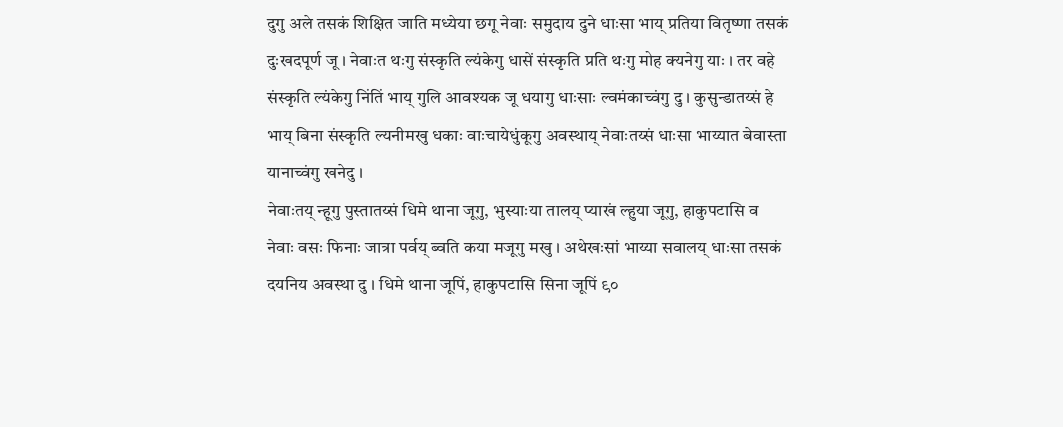दुगु अले तसकं शिक्षित जाति मध्येया छगू नेवाः समुदाय दुने धाःसा भाय् प्रतिया वितृष्णा तसकं दुःखदपूर्ण जू । नेवाःत थःगु संस्कृति ल्यंकेगु धासें संस्कृति प्रति थःगु मोह क्यनेगु याः । तर वहे संस्कृति ल्यंकेगु निंतिं भाय् गुलि आवश्यक जू धयागु धाःसाः ल्वमंकाच्वंगु दु । कुसुन्डातय्सं हे भाय् बिना संस्कृति ल्यनीमखु धकाः वाःचायेधुंकूगु अवस्थाय् नेवाःतय्सं धाःसा भाय्यात बेवास्ता यानाच्वंगु खनेदु ।
नेवाःतय् न्हूगु पुस्तातय्सं धिमे थाना जूगु, भुस्याःया तालय् प्याखं ल्हुया जूगु, हाकुपटासि व नेवाः वसः फिनाः जात्रा पर्वय् ब्वति कया मजूगु मखु । अथेखःसां भाय्या सवालय् धाःसा तसकं दयनिय अवस्था दु । धिमे थाना जूपिं, हाकुपटासि सिना जूपिं ९०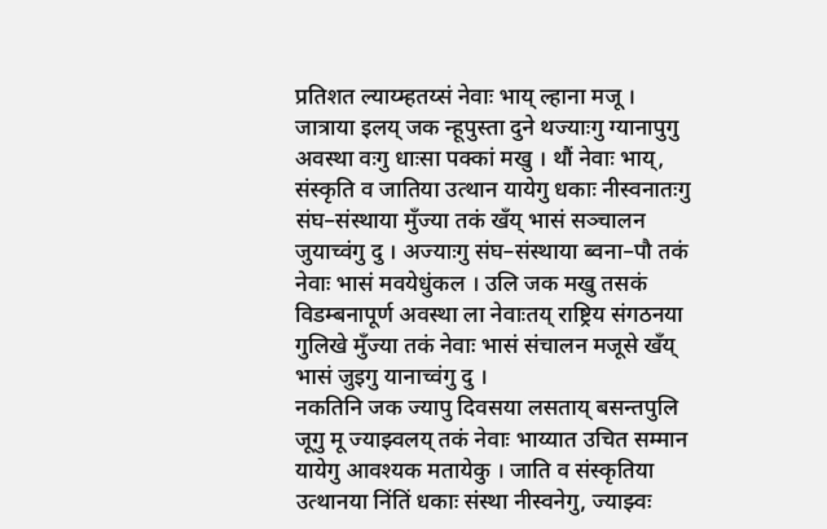प्रतिशत ल्याय्म्हतय्सं नेवाः भाय् ल्हाना मजू ।
जात्राया इलय् जक न्हूपुस्ता दुने थज्याःगु ग्यानापुगु अवस्था वःगु धाःसा पक्कां मखु । थौं नेवाः भाय्, संस्कृति व जातिया उत्थान यायेगु धकाः नीस्वनातःगु संघ–संस्थाया मुँज्या तकं खँय् भासं सञ्चालन जुयाच्वंगु दु । अज्याःगु संघ–संस्थाया ब्वना–पौ तकं नेवाः भासं मवयेधुंकल । उलि जक मखु तसकं विडम्बनापूर्ण अवस्था ला नेवाःतय् राष्ट्रिय संगठनया गुलिखे मुँज्या तकं नेवाः भासं संचालन मजूसे खँय् भासं जुइगु यानाच्वंगु दु ।
नकतिनि जक ज्यापु दिवसया लसताय् बसन्तपुलि जूगु मू ज्याझ्वलय् तकं नेवाः भाय्यात उचित सम्मान यायेगु आवश्यक मतायेकु । जाति व संस्कृतिया उत्थानया निंतिं धकाः संस्था नीस्वनेगु, ज्याझ्वः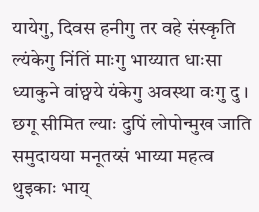यायेगु, दिवस हनीगु तर वहे संस्कृति ल्यंकेगु निंतिं माःगु भाय्यात धाःसा ध्याकुने वांछ्वये यंकेगु अवस्था वःगु दु ।
छगू सीमित ल्याः दुपिं लोपोन्मुख जाति समुदायया मनूतय्सं भाय्या महत्व थुइकाः भाय्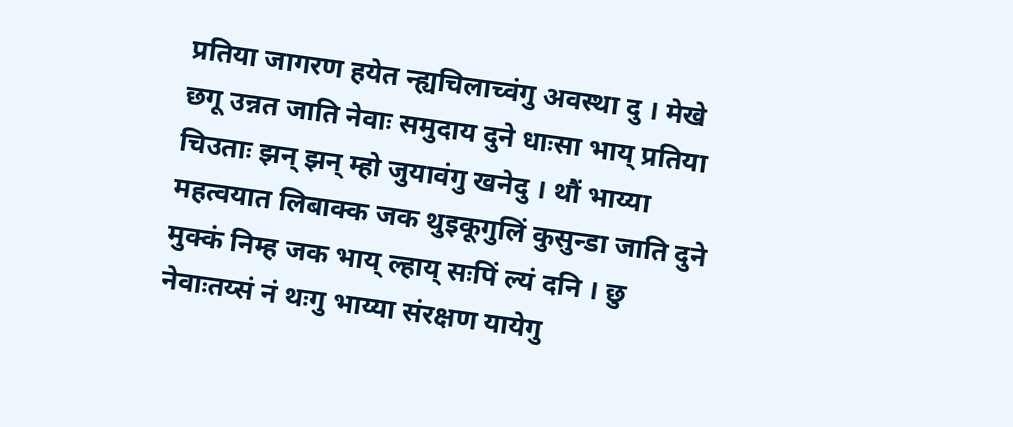प्रतिया जागरण हयेत न्ह्यचिलाच्वंगु अवस्था दु । मेखे छगू उन्नत जाति नेवाः समुदाय दुने धाःसा भाय् प्रतिया चिउताः झन् झन् म्हो जुयावंगु खनेदु । थौं भाय्या महत्वयात लिबाक्क जक थुइकूगुलिं कुसुन्डा जाति दुने मुक्कं निम्ह जक भाय् ल्हाय् सःपिं ल्यं दनि । छु नेवाःतय्सं नं थःगु भाय्या संरक्षण यायेगु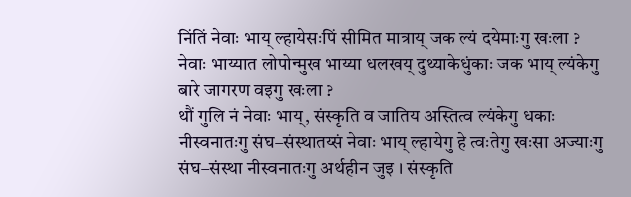निंतिं नेवाः भाय् ल्हायेसःपिं सीमित मात्राय् जक ल्यं दयेमाःगु खःला ? नेवाः भाय्यात लोपोन्मुख भाय्या धलखय् दुथ्याकेधुंकाः जक भाय् ल्यंकेगु बारे जागरण वइगु खःला ?
थौं गुलि नं नेवाः भाय्, संस्कृति व जातिय अस्तित्व ल्यंकेगु धकाः नीस्वनातःगु संघ–संस्थातय्सं नेवाः भाय् ल्हायेगु हे त्वःतेगु खःसा अज्याःगु संघ–संस्था नीस्वनातःगु अर्थहीन जुइ । संस्कृति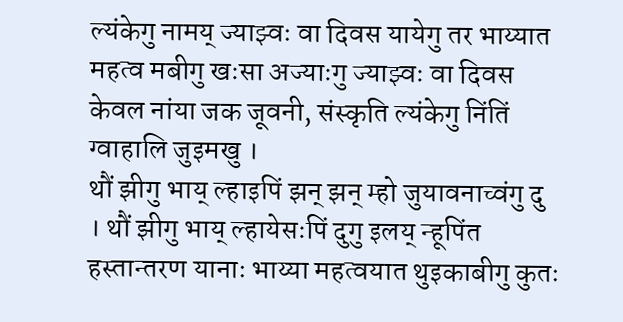ल्यंकेगु नामय् ज्याझ्वः वा दिवस यायेगु तर भाय्यात महत्व मबीगु खःसा अज्याःगु ज्याझ्वः वा दिवस केवल नांया जक जूवनी, संस्कृति ल्यंकेगु निंतिं ग्वाहालि जुइमखु ।
थौं झीगु भाय् ल्हाइपिं झन् झन् म्हो जुयावनाच्वंगु दु । थौं झीगु भाय् ल्हायेसःपिं दुगु इलय् न्हूपिंत हस्तान्तरण यानाः भाय्या महत्वयात थुइकाबीगु कुतः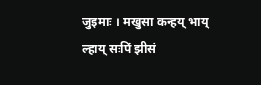जुइमाः । मखुसा कन्हय् भाय् ल्हाय् सःपिं झीसं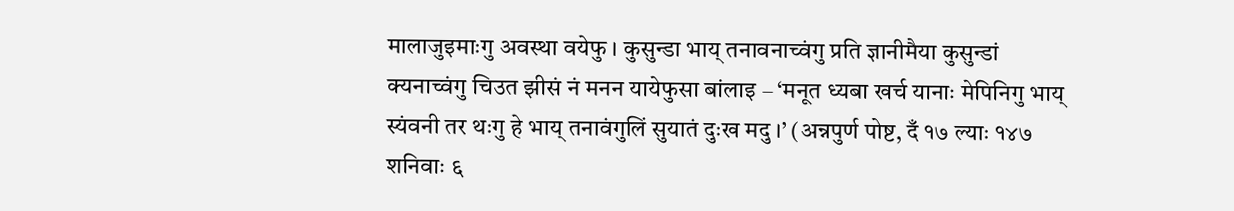मालाजुइमाःगु अवस्था वयेफु । कुसुन्डा भाय् तनावनाच्वंगु प्रति ज्ञानीमैया कुसुन्डां क्यनाच्वंगु चिउत झीसं नं मनन यायेफुसा बांलाइ – ‘मनूत ध्यबा खर्च यानाः मेपिनिगु भाय् स्यंवनी तर थःगु हे भाय् तनावंगुलिं सुयातं दुःख मदु ।’ (अन्नपुर्ण पोष्ट, दँ १७ ल्याः १४७ शनिवाः ६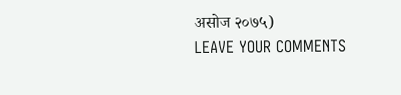असोज २०७५)
LEAVE YOUR COMMENTS